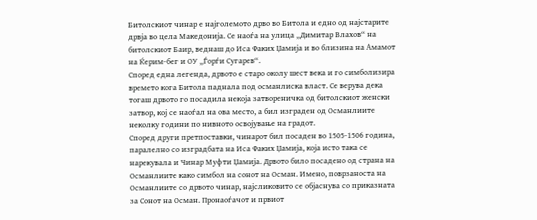Битолскиот чинар е најголемото дрво во Битола и едно од најстарите дрвја во цела Македонија. Се наоѓа на улица „Димитар Влахов“ на битолскиот Баир, веднаш до Иса Факих Џамија и во близина на Амамот на Ќерим-бег и ОУ „Ѓорѓи Сугарев“.
Според една легенда, дрвото е старо околу шест века и го симболизира времето кога Битола паднала под османлиска власт. Се верува дека тогаш дрвото го посадила некоја затвореничка од битолскиот женски затвор, кој се наоѓал на ова место, а бил изграден од Османлиите неколку години по нивното освојување на градот.
Според други претпоставки, чинарот бил посаден во 1505-1506 година, паралелно со изградбата на Иса Факих Џамија, која исто така се нарекувала и Чинар Муфти Џамија. Дрвото било посадено од страна на Османлиите како симбол на сонот на Осман. Имено, поврзаноста на Османлиите со дрвото чинар, најсликовито се објаснува со приказната за Сонот на Осман. Пронаоѓачот и првиот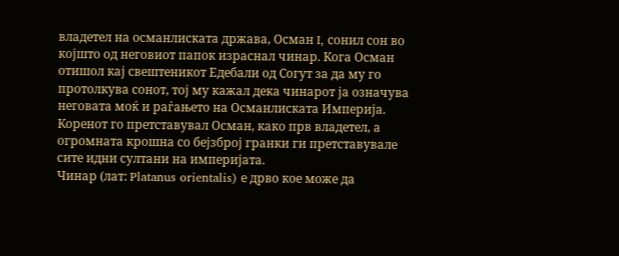владетел на османлиската држава, Осман I, сонил сон во којшто од неговиот папок израснал чинар. Кога Осман отишол кај свештеникот Едебали од Согут за да му го протолкува сонот, тој му кажал дека чинарот ја означува неговата моќ и раѓањето на Османлиската Империја. Коренот го претставувал Осман, како прв владетел, а огромната крошна со бејзброј гранки ги претставувале сите идни султани на империјата.
Чинар (лат: Platanus orientalis) е дрво кое може да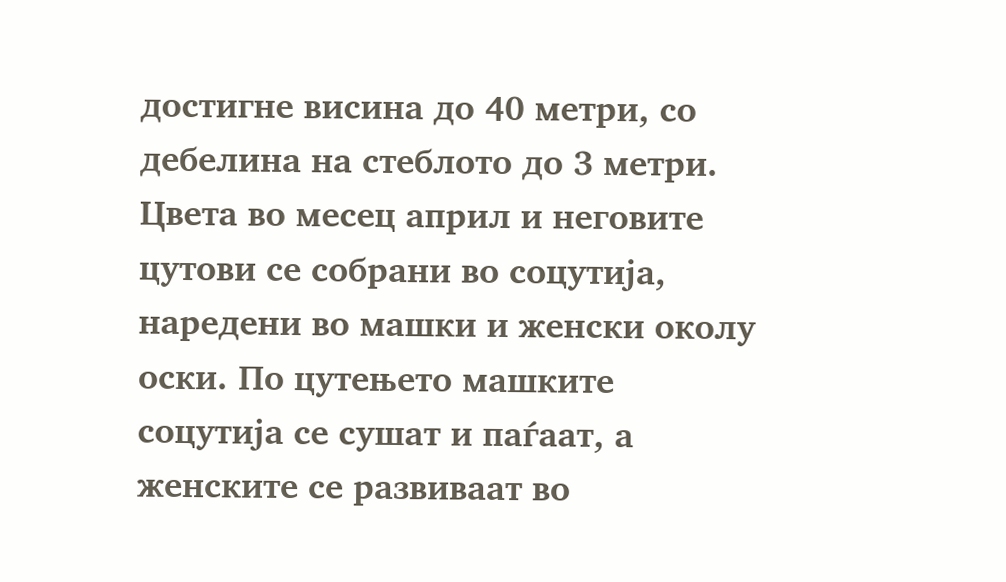достигне висина до 40 метри, со дебелина на стеблото до 3 метри. Цвета во месец април и неговите цутови се собрани во соцутија, наредени во машки и женски околу оски. По цутењето машките соцутија се сушат и паѓаат, а женските се развиваат во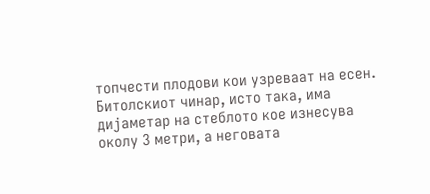топчести плодови кои узреваат на есен.
Битолскиот чинар, исто така, има дијаметар на стеблото кое изнесува околу 3 метри, а неговата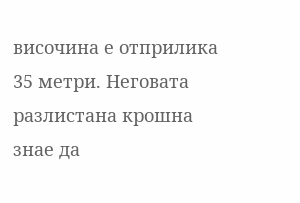височина е отприлика 35 метри. Неговата разлистана крошна знае да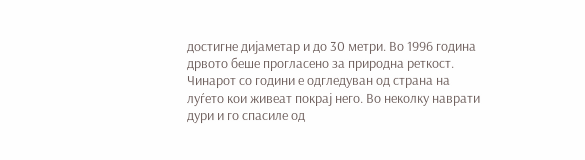достигне дијаметар и до 30 метри. Во 1996 година дрвото беше прогласено за природна реткост.
Чинарот со години е одгледуван од страна на луѓето кои живеат покрај него. Во неколку наврати дури и го спасиле од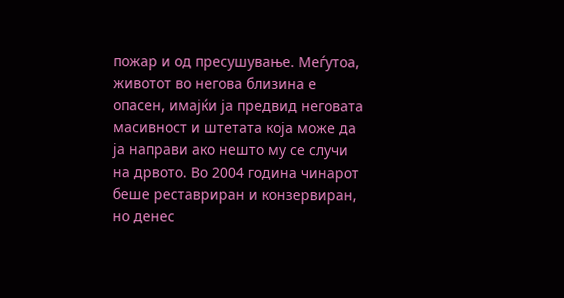пожар и од пресушување. Меѓутоа, животот во негова близина е опасен, имајќи ја предвид неговата масивност и штетата која може да ја направи ако нешто му се случи на дрвото. Во 2004 година чинарот беше реставриран и конзервиран, но денес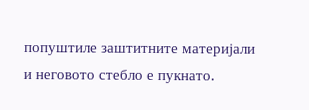попуштиле заштитните материјали и неговото стебло е пукнато.